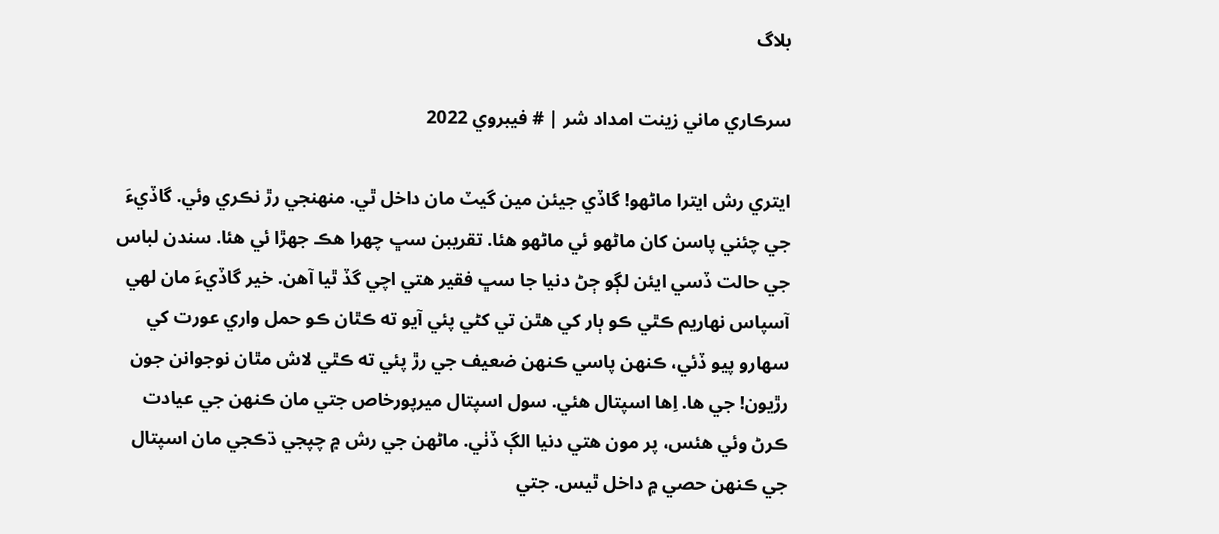بلاگ

سرڪاري ماني زينت امداد شر | # فيبروي 2022

ايتري رش ايترا ماڻھو! گاڏي جيئن مين گيٽ مان داخل ٿي. منهنجي رڙ نڪري وئي. گاڏيءَ جي چئني پاسن کان ماڻهو ئي ماڻهو هئا. تقريبن سڀ چهرا هڪ جهڙا ئي هئا. سندن لباس جي حالت ڏسي ايئن لڳو ڄڻ دنيا جا سڀ فقير هتي اچي گڏ ٿيا آهن. خير گاڏيءَ مان لهي آسپاس نهاريم ڪٿي ڪو ٻار کي هٿن تي کڻي پئي آيو ته ڪٿان ڪو حمل واري عورت کي سهارو پيو ڏئي، ڪنهن پاسي ڪنهن ضعيف جي رڙ پئي ته ڪٿي لاش مٿان نوجوانن جون رڙيون! جي ها. اِها اسپتال هئي. سول اسپتال ميرپورخاص جتي مان ڪنهن جي عيادت ڪرڻ وئي ھئس، پر مون ھتي دنيا الڳ ڏٺي. ماڻهن جي رش ۾ چپجي ڌڪجي مان اسپتال جي ڪنهن حصي ۾ داخل ٿيس. جتي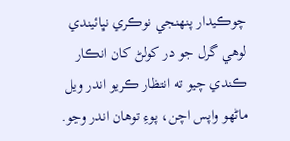چوڪيدار پنهنجي نوڪري نڀائيندي لوهي گرل جو در کولڻ کان انڪار ڪندي چيو ته انتظار ڪريو اندر ويل ماڻهو واپس اچن، پوءِ توهان اندر وڃو.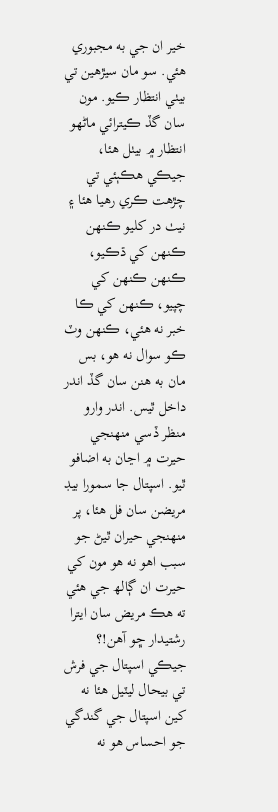خير ان جي به مجبوري هئي. سو مان سيڙهين تي بيٺي انتظار ڪيو. مون سان گڏ ڪيترائي ماڻهو انتظار ۾ بيٺل هئا، جيڪي هڪٻئي تي چڙهت ڪري رهيا هئا ۽ نيٺ در کليو ڪنهن ڪنهن کي ڌڪيو، ڪنهن ڪنهن کي چپيو، ڪنهن کي ڪا خبر نه هئي، ڪنهن وٽ ڪو سوال نه هو، بس مان به هنن سان گڏ اندر داخل ٿيس. اندر وارو منظر ڏسي منهنجي حيرت ۾ اڃان به اضافو ٿيو. اسپتال جا سمورا بيڊ مريضن سان فل هئا، پر منهنجي حيران ٿيڻ جو سبب اهو نه هو مون کي حيرت ان ڳالھ جي هئي ته هڪ مريض سان ايترا رشتيدار ڇو آهن!؟ جيڪي اسپتال جي فرش تي بيحال ليٽيل هئا نه کين اسپتال جي گندگي جو احساس هو نه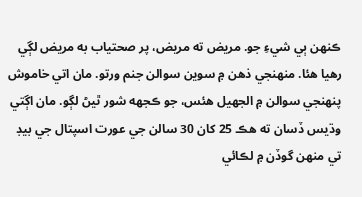ڪنهن ٻي شيءِ جو. مريض ته مريض، پر صحتياب به مريض لڳي رهيا هئا. منهنجي ذهن ۾ سوين سوالن جنم ورتو. مان اتي خاموش پنهنجي سوالن ۾ الجهيل هئس، جو ڪجهه شور ٿيڻ لڳو. مان اڳتي وڌيس ڏسان ته هڪ 25 کان 30 سالن جي عورت اسپتال جي بيڊ تي منهن گوڏن ۾ لڪائي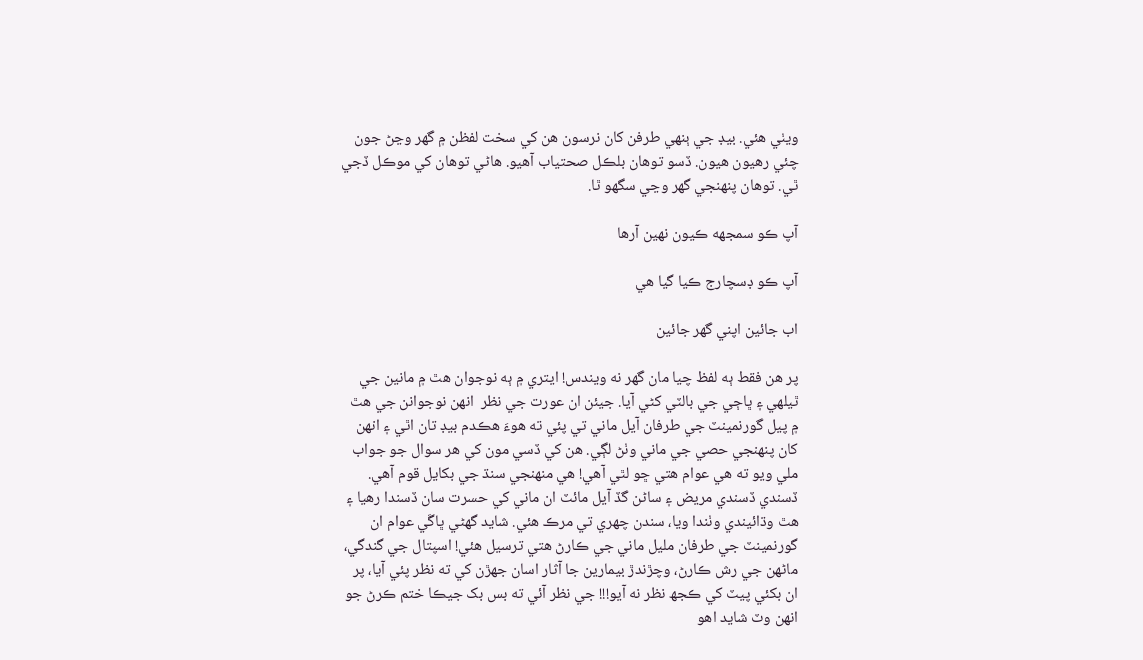ويٺي هئي. بيڊ جي ٻنهي طرفن کان نرسون هن کي سخت لفظن ۾ گهر وڃڻ جون چئي رهيون هيون. ڏسو توهان بلڪل صحتياب آهيو. هاڻي توهان کي موڪل ڏجي ٿي. توهان پنهنجي گهر وڃي سگهو ٿا.

آپ ڪو سمجهه ڪيون نهين آرها

آپ ڪو ڊسچارج ڪيا گيا هي

اب جائين اپني گهر جائين

پر هن فقط ٻه لفظ چيا مان گهر نه ويندس! ايتري ۾ ٻه نوجوان هٿ ۾ مانين جي ٿيلهي ۽ ڀاڄي جي بالٽي کڻي آيا. جيئن ان عورت جي نظر  انهن نوجوانن جي هٿ ۾ پيل گورنمينٽ جي طرفان آيل ماني تي پئي ته هوءَ هڪدم بيڊ تان اٿي ۽ انهن کان پنهنجي حصي جي ماني وٺڻ لڳي. هن کي ڏسي مون کي هر سوال جو جواب ملي ويو ته هي عوام هتي ڇو لٿي آهي! هي منهنجي سنڌ جي بکايل قوم آهي. ڏسندي ڏسندي مريض ۽ ساڻن گڏ آيل مائٽ ان ماني کي حسرت سان ڏسندا رهيا ۽ هٿ وڌائيندي وٺندا ويا، سندن چهري تي مرڪ هئي. شايد گهڻي ڀاڱي عوام ان گورنمينٽ جي طرفان مليل ماني جي ڪارڻ هتي ترسيل هئي! اسپتال جي گندگي، ماڻهن جي رش ڪارڻ، وچڙندڙ بيمارين جا آثار اسان جهڙن کي ته نظر پئي آيا، پر ان بکئي پيٽ کي ڪجھ نظر نه آيو!!! جي نظر آئي ته بس بک جيڪا ختم ڪرڻ جو انهن وٽ شايد اهو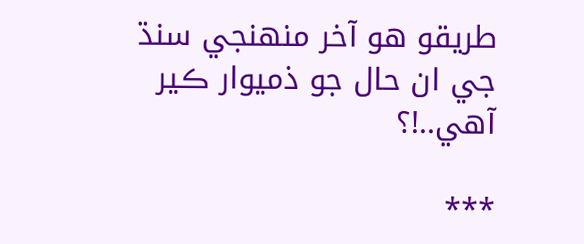طريقو هو آخر منهنجي سنڌ جي ان حال جو ذميوار ڪير آهي..!؟

***